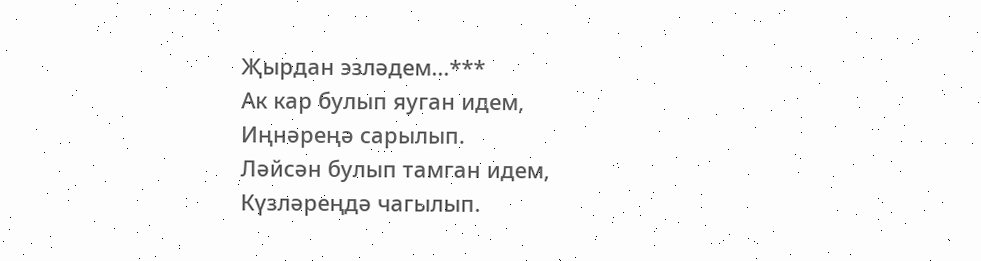Җырдан эзләдем...***
Ак кар булып яуган идем,
Иңнәреңә сарылып.
Ләйсән булып тамган идем,
Күзләреңдә чагылып.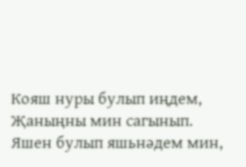Кояш нуры булып иңдем,
Җаныңны мин сагынып.
Яшен булып яшьнәдем мин,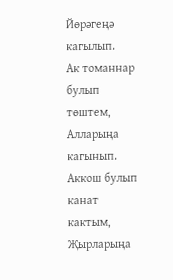Йөрәгеңә кагылып.
Ак томаннар булып төштем,
Алларыңа кагынып.
Аккош булып канат кактым,
Җырларыңа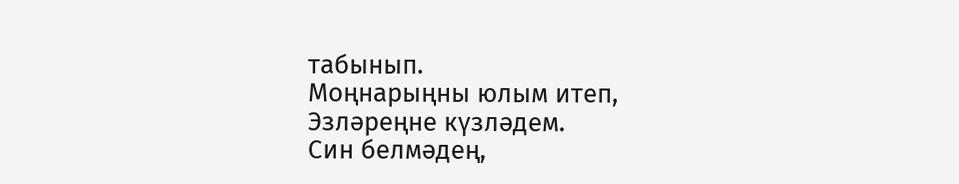табынып.
Моңнарыңны юлым итеп,
Эзләреңне күзләдем.
Син белмәдең,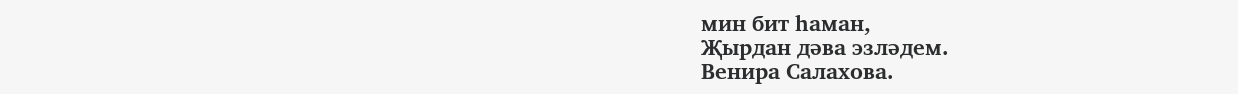мин бит һаман,
Җырдан дәва эзләдем.
Венира Салахова.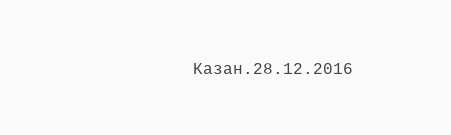Казан.28.12.2016